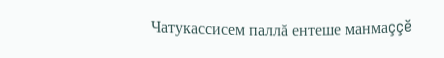Чатукассисем паллă ентеше манмаççĕ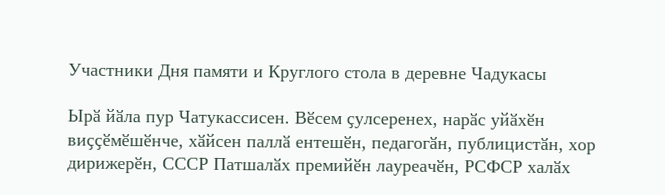Участники Дня памяти и Круглого стола в деревне Чадукасы

Ырӑ йӑла пур Чатукассисен. Вӗсем ҫулсеренех, нарӑс уйӑхӗн виҫҫӗмӗшӗнче, хӑйсен паллӑ ентешӗн, педагогӑн, публицистӑн, хор дирижерӗн, СССР Патшалӑх премийӗн лауреачӗн, РСФСР халӑх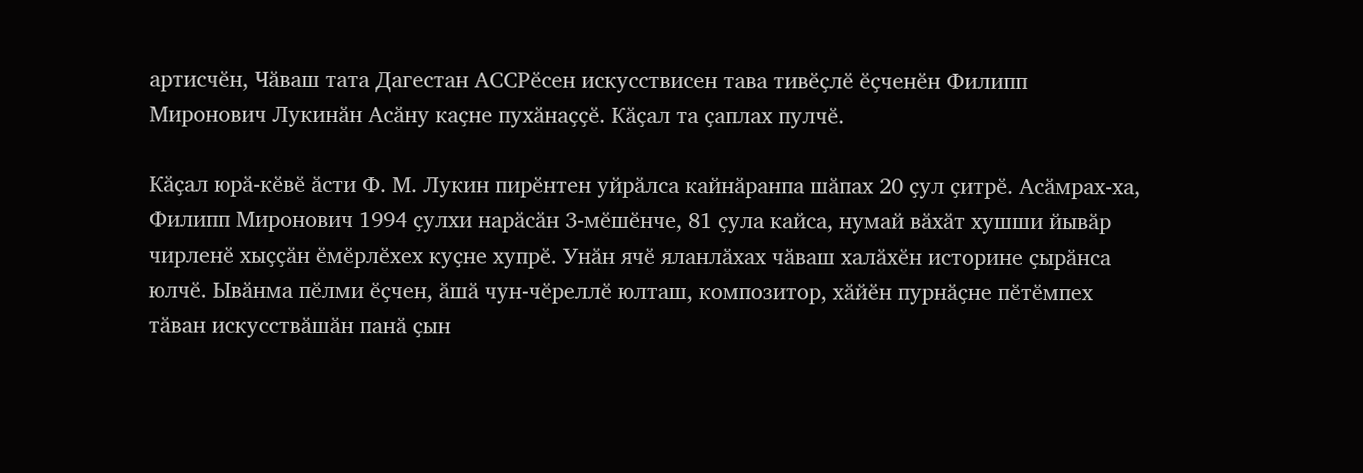артисчӗн, Чӑваш тата Дагестан АССРӗсен искусствисен тава тивӗҫлӗ ӗҫченӗн Филипп Миронович Лукинӑн Асӑну каҫне пухӑнаҫҫӗ. Кӑҫал та ҫаплах пулчӗ.

Кӑҫал юрӑ-кӗвӗ ӑсти Ф. М. Лукин пирӗнтен уйрӑлса кайнӑранпа шӑпах 20 ҫул ҫитрӗ. Асӑмрах-ха, Филипп Миронович 1994 ҫулхи нарӑсӑн 3-мӗшӗнче, 81 ҫула кайса, нумай вӑхӑт хушши йывӑр чирленӗ хыҫҫӑн ӗмӗрлӗхех куҫне хупрӗ. Унӑн ячӗ яланлӑхах чӑваш халӑхӗн историне ҫырӑнса юлчӗ. Ывӑнма пӗлми ӗҫчен, ӑшӑ чун-чӗреллӗ юлташ, композитор, хӑйӗн пурнӑҫне пӗтӗмпех тӑван искусствӑшӑн панӑ ҫын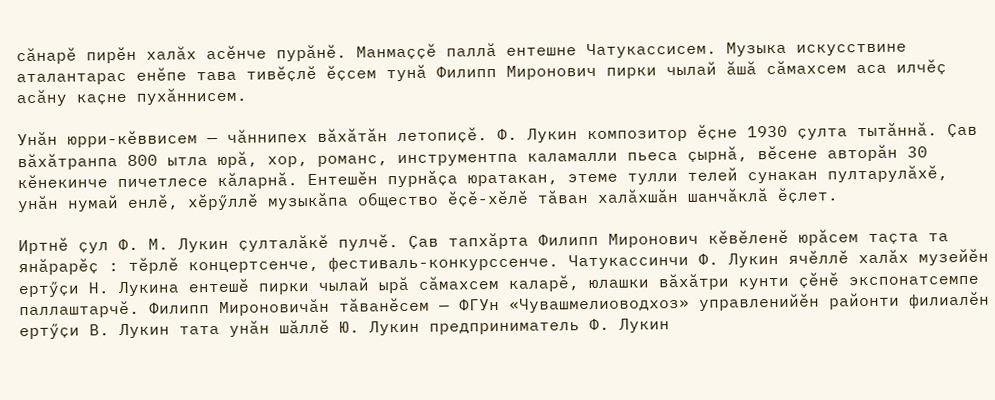сӑнарӗ пирӗн халӑх асӗнче пурӑнӗ. Манмаҫҫӗ паллӑ ентешне Чатукассисем. Музыка искусствине аталантарас енӗпе тава тивӗҫлӗ ӗҫсем тунӑ Филипп Миронович пирки чылай ӑшӑ сӑмахсем аса илчӗҫ асӑну каҫне пухӑннисем.

Унӑн юрри-кӗввисем — чӑннипех вӑхӑтӑн летопиҫӗ. Ф. Лукин композитор ӗҫне 1930 ҫулта тытӑннӑ. Ҫав вӑхӑтранпа 800 ытла юрӑ, хор, романс, инструментпа каламалли пьеса ҫырнӑ, вӗсене авторӑн 30 кӗнекинче пичетлесе кӑларнӑ. Ентешӗн пурнӑҫа юратакан, этеме тулли телей сунакан пултарулӑхӗ, унӑн нумай енлӗ, хӗрӳллӗ музыкӑпа общество ӗҫӗ-хӗлӗ тӑван халӑхшӑн шанчӑклӑ ӗҫлет.

Иртнӗ ҫул Ф. М. Лукин ҫулталӑкӗ пулчӗ. Ҫав тапхӑрта Филипп Миронович кӗвӗленӗ юрӑсем таҫта та янӑрарӗҫ : тӗрлӗ концертсенче, фестиваль-конкурссенче. Чатукассинчи Ф. Лукин ячӗллӗ халӑх музейӗн ертӳҫи Н. Лукина ентешӗ пирки чылай ырӑ сӑмахсем каларӗ, юлашки вӑхӑтри кунти ҫӗнӗ экспонатсемпе паллаштарчӗ. Филипп Мироновичӑн тӑванӗсем — ФГУн «Чувашмелиоводхоз» управленийӗн районти филиалӗн ертӳҫи В. Лукин тата унӑн шӑллӗ Ю. Лукин предприниматель Ф. Лукин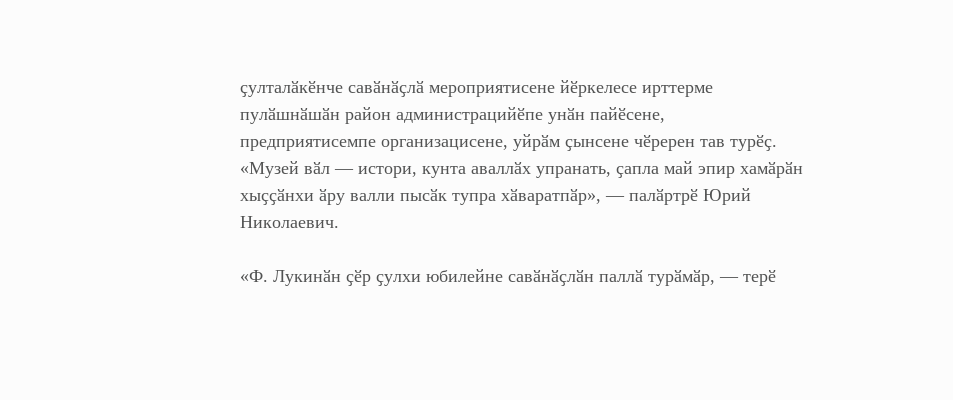ҫулталӑкӗнче савӑнӑҫлӑ мероприятисене йӗркелесе ирттерме пулӑшнӑшӑн район администрацийӗпе унӑн пайӗсене, предприятисемпе организацисене, уйрӑм ҫынсене чӗререн тав турӗҫ. «Музей вӑл — истори, кунта аваллӑх упранать, ҫапла май эпир хамӑрӑн хыҫҫӑнхи ӑру валли пысӑк тупра хӑваратпӑр», — палӑртрӗ Юрий Николаевич.

«Ф. Лукинӑн ҫӗр ҫулхи юбилейне савӑнӑҫлӑн паллӑ турӑмӑр, — терӗ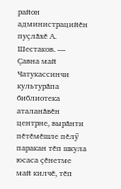район администрацийӗн пуҫлӑхӗ А. Шестаков. — Ҫавна май Чатукассинчи культурӑпа библиотека аталанӑвӗн центрне, вырӑнти пӗтӗмӗшле пӗлӳ паракан тӗп шкула юсаса ҫӗнетме май килчӗ, тӗп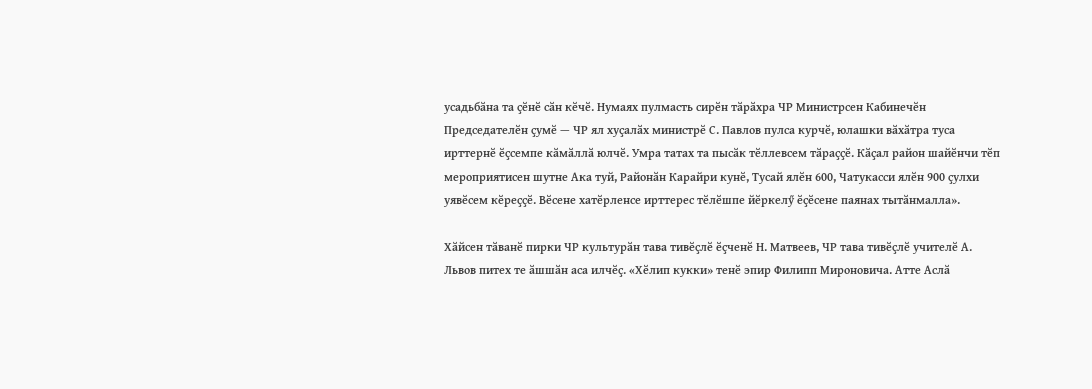усадьбӑна та ҫӗнӗ сӑн кӗчӗ. Нумаях пулмасть сирӗн тӑрӑхра ЧР Министрсен Кабинечӗн Председателӗн ҫумӗ — ЧР ял хуҫалӑх министрӗ С. Павлов пулса курчӗ, юлашки вӑхӑтра туса ирттернӗ ӗҫсемпе кӑмӑллӑ юлчӗ. Умра татах та пысӑк тӗллевсем тӑраҫҫӗ. Кӑҫал район шайӗнчи тӗп мероприятисен шутне Ака туй, Районӑн Карайри кунӗ, Тусай ялӗн 600, Чатукасси ялӗн 900 ҫулхи уявӗсем кӗреҫҫӗ. Вӗсене хатӗрленсе ирттерес тӗлӗшпе йӗркелӳ ӗҫӗсене паянах тытӑнмалла».

Хӑйсен тӑванӗ пирки ЧР культурӑн тава тивӗҫлӗ ӗҫченӗ Н. Матвеев, ЧР тава тивӗҫлӗ учителӗ А. Львов питех те ӑшшӑн аса илчӗҫ. «Хӗлип кукки» тенӗ эпир Филипп Мироновича. Атте Аслӑ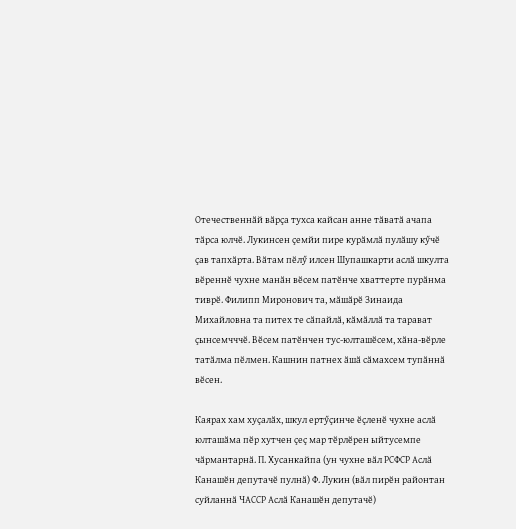Отечественнӑй вӑрҫа тухса кайсан анне тӑватӑ ачапа тӑрса юлчӗ. Лукинсен ҫемйи пире курӑмлӑ пулӑшу кӳчӗ ҫав тапхӑрта. Вӑтам пӗлӳ илсен Шупашкарти аслӑ шкулта вӗреннӗ чухне манӑн вӗсем патӗнче хваттерте пурӑнма тиврӗ. Филипп Миронович та, мӑшӑрӗ Зинаида Михайловна та питех те сӑпайлӑ, кӑмӑллӑ та тарават ҫынсемчччӗ. Вӗсем патӗнчен тус-юлташӗсем, хӑна-вӗрле татӑлма пӗлмен. Кашнин патнех ӑшӑ сӑмахсем тупӑннӑ вӗсен.

Каярах хам хуҫалӑх, шкул ертӳҫинче ӗҫленӗ чухне аслӑ юлташӑма пӗр хутчен ҫеҫ мар тӗрлӗрен ыйтусемпе чӑрмантарнӑ. П. Хусанкайпа (ун чухне вӑл РСФСР Аслӑ Канашӗн депутачӗ пулнӑ) Ф. Лукин (вӑл пирӗн районтан суйланнӑ ЧАССР Аслӑ Канашӗн депутачӗ)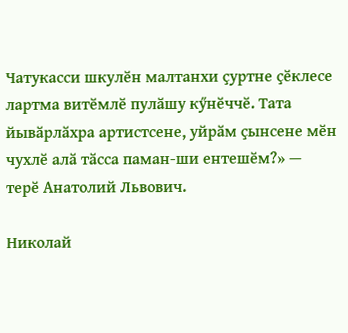Чатукасси шкулӗн малтанхи ҫуртне ҫӗклесе лартма витӗмлӗ пулӑшу кӳнӗччӗ. Тата йывӑрлӑхра артистсене, уйрӑм ҫынсене мӗн чухлӗ алӑ тӑсса паман-ши ентешӗм?» — терӗ Анатолий Львович.

Николай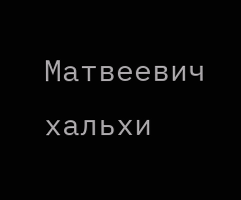Матвеевич хальхи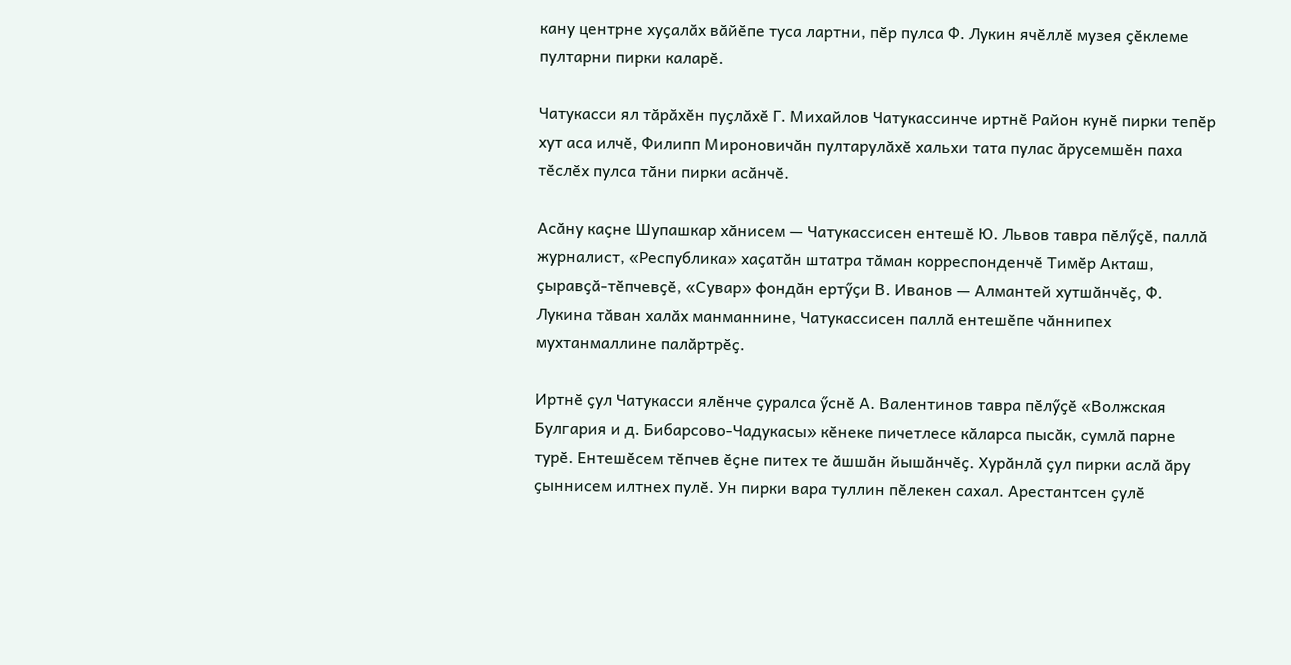кану центрне хуҫалӑх вӑйӗпе туса лартни, пӗр пулса Ф. Лукин ячӗллӗ музея ҫӗклеме пултарни пирки каларӗ.

Чатукасси ял тӑрӑхӗн пуҫлӑхӗ Г. Михайлов Чатукассинче иртнӗ Район кунӗ пирки тепӗр хут аса илчӗ, Филипп Мироновичӑн пултарулӑхӗ хальхи тата пулас ӑрусемшӗн паха тӗслӗх пулса тӑни пирки асӑнчӗ.

Асӑну каҫне Шупашкар хӑнисем — Чатукассисен ентешӗ Ю. Львов тавра пӗлӳҫӗ, паллӑ журналист, «Республика» хаҫатӑн штатра тӑман корреспонденчӗ Тимӗр Акташ, ҫыравҫӑ-тӗпчевҫӗ, «Сувар» фондӑн ертӳҫи В. Иванов — Алмантей хутшӑнчӗҫ, Ф. Лукина тӑван халӑх манманнине, Чатукассисен паллӑ ентешӗпе чӑннипех мухтанмаллине палӑртрӗҫ.

Иртнӗ ҫул Чатукасси ялӗнче ҫуралса ӳснӗ А. Валентинов тавра пӗлӳҫӗ «Волжская Булгария и д. Бибарсово-Чадукасы» кӗнеке пичетлесе кӑларса пысӑк, сумлӑ парне турӗ. Ентешӗсем тӗпчев ӗҫне питех те ӑшшӑн йышӑнчӗҫ. Хурӑнлӑ ҫул пирки аслӑ ӑру ҫыннисем илтнех пулӗ. Ун пирки вара туллин пӗлекен сахал. Арестантсен ҫулӗ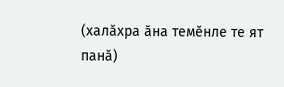(халӑхра ӑна темӗнле те ят панӑ)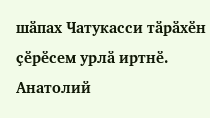шӑпах Чатукасси тӑрӑхӗн ҫӗрӗсем урлӑ иртнӗ. Анатолий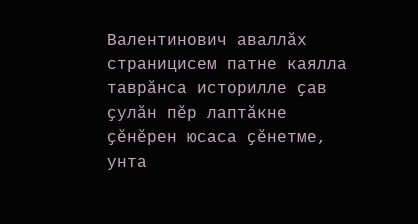Валентинович аваллӑх страницисем патне каялла таврӑнса историлле ҫав ҫулӑн пӗр лаптӑкне ҫӗнӗрен юсаса ҫӗнетме, унта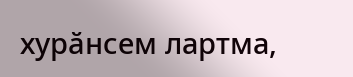хурӑнсем лартма,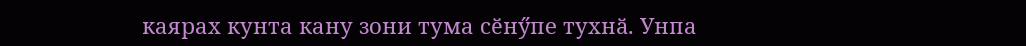каярах кунта кану зони тума сӗнӳпе тухнӑ. Унпа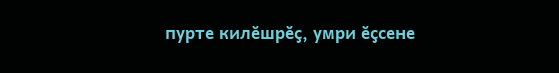пурте килӗшрӗҫ, умри ӗҫсене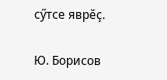сӳтсе яврӗҫ.

Ю. Борисов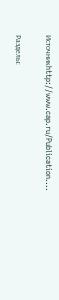Источникhttp://www.cap.ru/Publication....

Разделы: